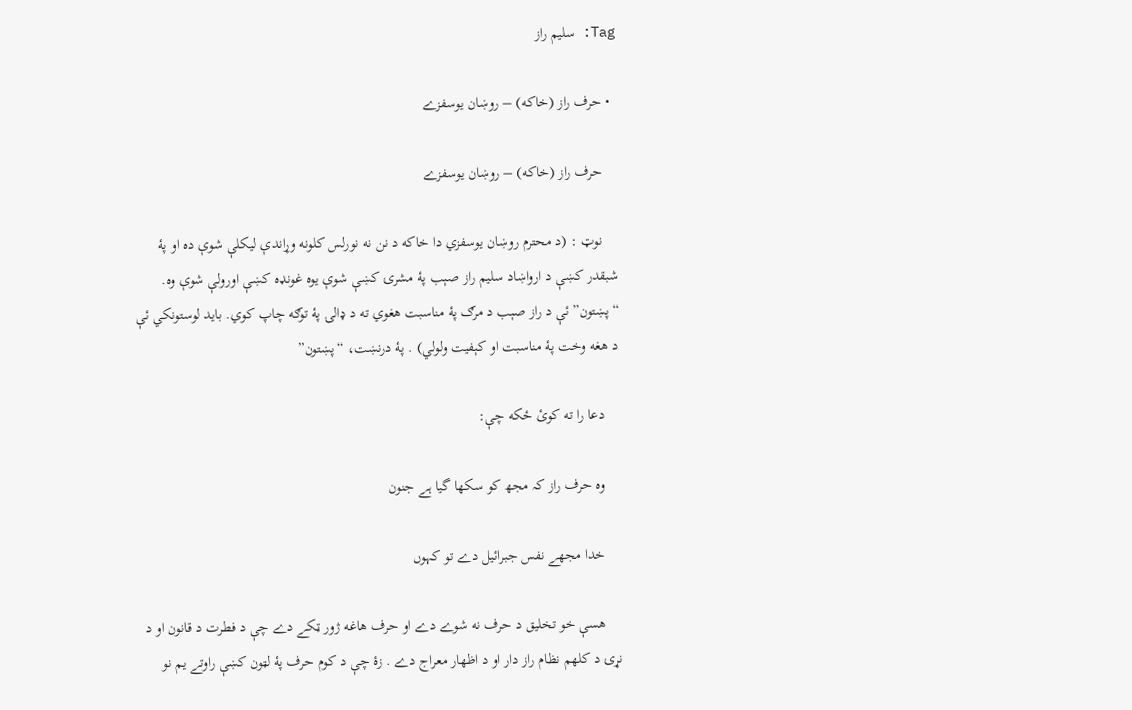Tag: سليم راز

  • حرف راز (خاکه) – روښان يوسفزے

    حرف راز (خاکه) – روښان يوسفزے

    نوټ : (د محترم روښان يوسفزي دا خاکه د نن نه نورلس کلونه وړاندې ليکلې شوې ده او پۀ شبقدر کښې د ارواښاد سليم راز صېب پۀ مشرۍ کښې شوې يوه غونډه کښې اورولې شوې وه. “پښتون” ئې د راز صېب د مرګ پۀ مناسبت هغوي ته د ډالۍ پۀ توګه چاپ کوي. بايد لوستونکي ئې د هغه وخت پۀ مناسبت او کېفيت ولولي) . پۀ درنښت، “پښتون”

    دعا را ته کوئ ځکه چې:

    وہ حرف راز کہ مجھ کو سکھا گیا ہے جنون

    خدا مجھے نفس جبرائیل دے تو کہوں

    هسې خو تخليق د حرف نه شوے دے او حرف هاغه ژور ټکے دے چې د فطرت د قانون او د نړۍ د کلهم نظام راز دار او د اظهار معراج دے . زۀ چې د کوم حرف پۀ لټون کښې راوتے يم نو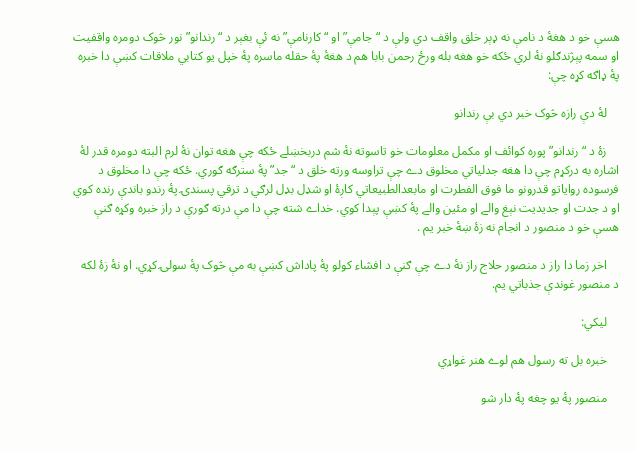هسې خو د هغۀ د نامې نه ډېر خلق واقف دي ولې د “جامې” او “کارنامې” نه ئې بغېر د “رندانو” نور څوک دومره واقفيت او سمه پېژندګلو نۀ لري ځکه خو هغه بله ورځ رحمن بابا هم د هغۀ پۀ حقله ماسره پۀ خپل يو کتابي ملاقات کښې دا خبره پۀ ډاګه کړه چې:

    لۀ دې رازه څوک خبر دي بې رندانو

    زۀ د “رندانو” پوره کوائف او مکمل معلومات خو تاسوته نۀ شم دربخښلے ځکه چې هغه توان نۀ لرم البته دومره قدر لۀ اشاره به درکړم چې دا هغه جدلياتي مخلوق دے چې تراوسه ورته خلق د “جد” پۀ سترګه ګوري. ځکه چې دا مخلوق د فرسوده رواياتو قدرونو ما فوق الفطرت او مابعدالطبيعاتي کاږۀ او شډل بډل لرګي د ترقي پسندۍ پۀ رندو باندې رنده کوي او د جدت او جديديت نېغ والے او مئين والے پۀ کښې پېدا کوي. خداے شته چې دا مې درته ګورې د راز خبره وکړه ګنې هسې خو د منصور د انجام نه زۀ ښۀ خبر يم .

    اخر زما دا راز د منصور حلاج راز نۀ دے چې ګنې د افشاء کولو پۀ پاداش کښې به مې څوک پۀ سولۍ کړي. او نۀ زۀ لکه د منصور غوندې جذباتي يم.

    ليکي:

    خبره بل ته رسول هم لوے هنر غواړي

    منصور پۀ يو چغه پۀ دار شو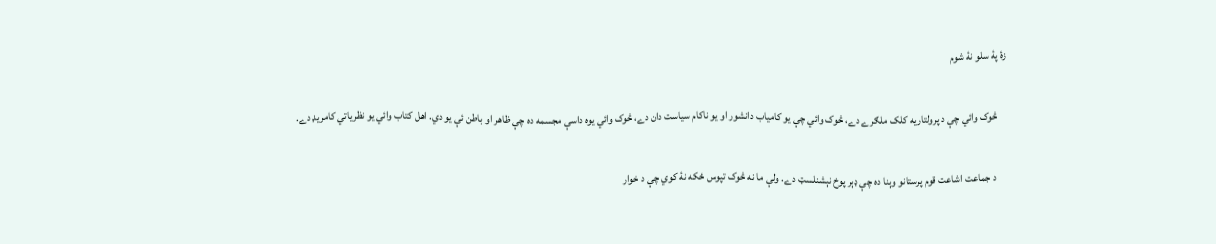زۀ پۀ سلو نۀ شوم

    څوک وائي چې د پرولتاريه کلک ملګرے دے، څوک وائي چې يو کامياب دانشور او يو ناکام سياست دان دے، څوک وائي يوه داسې مجسمه ده چې ظاهر او باطن ئې يو دي. اهل کتاب وائي يو نظرياتي کامريډ دے.

    د جماعت اشاعت قوم پرستانو وېنا ده چې ډېر پوخ نېشنلسټ دے. ولې ما نه څوک تپوس ځکه نۀ کوي چې د خوار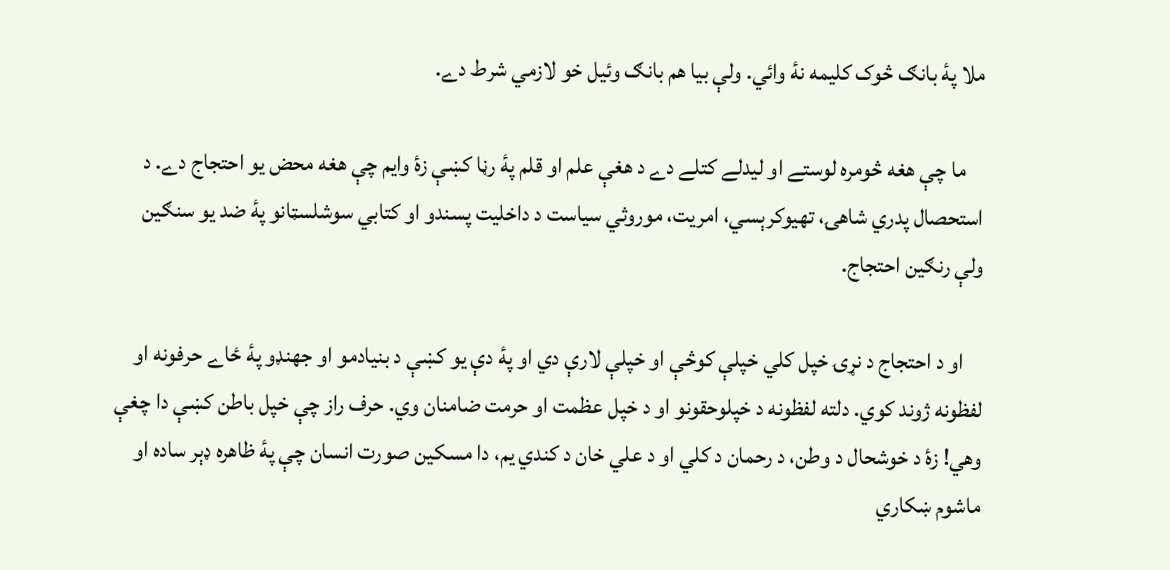ملا پۀ بانګ څوک کليمه نۀ وائي. ولې بيا هم بانګ وئيل خو لازمي شرط دے.

    ما چې هغه څومره لوستے او ليدلے کتلے دے د هغې علم او قلم پۀ رڼا کښې زۀ وايم چې هغه محض يو احتجاج دے. د استحصال پدري شاهۍ، تهيوکرېسي، امريت، موروثي سياست د داخليت پسندو او کتابي سوشلسټانو پۀ ضد يو سنګين ولې رنګين احتجاج.

    او د احتجاج د نړۍ خپل کلي خپلې کوڅې او خپلې لارې دي او پۀ دې يو کښې د بنيادمو او جهنډو پۀ ځاے حرفونه او لفظونه ژوند کوي. دلته لفظونه د خپلوحقونو او د خپل عظمت او حرمت ضامنان وي. حرف راز چې خپل باطن کښې دا چغې وهي! زۀ د خوشحال د وطن، د رحمان د کلي او د علي خان د کندي يم، دا مسکين صورت انسان چې پۀ ظاهره ډېر ساده او ماشوم ښکاري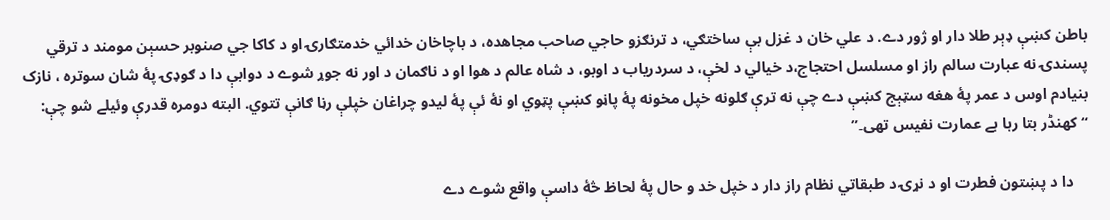باطن کښې ډېر طلا دار او ژور دے. د علي خان د غزل بې ساختګي، د ترنګزو حاجي صاحب مجاهده، د باچاخان خدائي خدمتګارۍ او د کاکا جي صنوبر حسېن مومند د ترقي پسندۍ نه عبارت سالم راز او مسلسل احتجاج،د خيالي د لخې، د سردرياب د اوبو، د شاه عالم د هوا او د ناګمان د اور نه جوړ شوے د دوابې دا د ګوډۍ پۀ شان سوتره ، نازک بنيادم اوس د عمر پۀ هغه سټېج کښې دے چې نه ترې ګلونه خپل مخونه پۀ پاڼو کښې پټوي او نۀ ئې پۀ ليدو چراغان خپلې رڼا ګانې تتوي. البته دومره قدرې وئيلے شو چې: “کھنڈر بتا رہا ہے عمارت نفیس تھی۔”

    دا د پښتون فطرت او د نړۍ د طبقاتي نظام راز دار د خپل خد و حال پۀ لحاظ څۀ داسې واقع شوے دے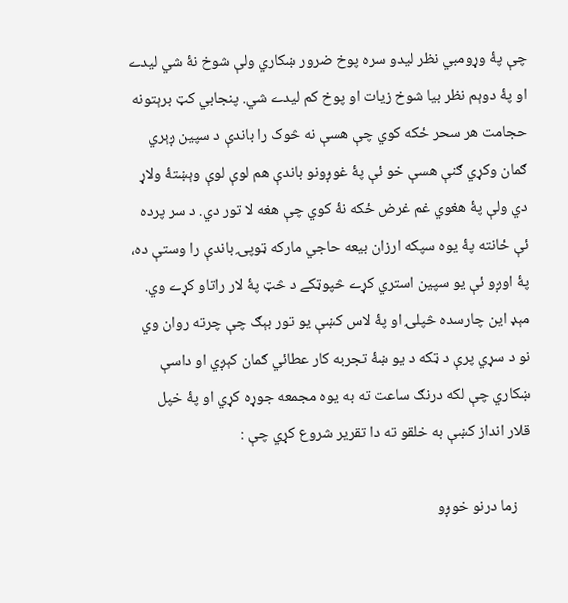چې پۀ وړومبي نظر ليدو سره پوخ ضرور ښکاري ولې شوخ نۀ شي ليدے او پۀ دوېم نظر بيا شوخ زيات او پوخ کم ليدے شي. پنجابي کټ برېتونه حجامت هر سحر ځکه کوي چې هسې نه څوک را باندې د سپين ږېري ګمان وکړي ګنې هسې خو ئې پۀ غوږونو باندې هم لوې لوې وېښتۀ ولاړ دي ولې پۀ هغوي غم غرض ځکه نۀ کوي چې هغه لا تور دي. د سر پرده ئې ځانته پۀ يوه سپکه ارزان بيعه حاجي مارکه ټوپۍ باندې را وستې ده، پۀ اوږو ئې يو سپين استري کړے څپوټکے د څټ پۀ لار راتاو کړے وي. مېډ اين چارسده څپلۍ او پۀ لاس کښې يو تور بېګ چې چرته روان وي نو د سړي پرې د ټکه د يو ښۀ تجربه کار عطائي ګمان کېږي او داسې ښکاري چې لکه درنګ ساعت ته به يوه مجمعه جوړه کړي او پۀ خپل قلار انداز کښې به خلقو ته دا تقرير شروع کړي چې :

    زما درنو خوږو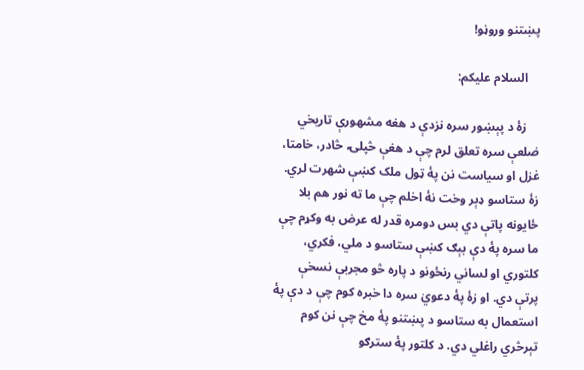پښتنو وروڼو!

    السلام عليکم:

    زۀ د پېښور سره نزدې د هغه مشهورې تاريخي ضلعې سره تعلق لرم چې د هغې څپلۍ، څادر، خامتا، غزل او سياست نن پۀ ټول ملک کښې شهرت لري. زۀ ستاسو ډېر وخت نۀ اخلم چې ما ته نور هم بلا ځايونه پاتې دي بس دومره قدر له عرض به وکړم چې ما سره پۀ دې بېګ کښې ستاسو د ملي، فکري، کلتوري او لساني رنځونو د پاره څو مجربې نسخې پرتې دي. او زۀ پۀ دعويٰ سره دا خبره کوم چې د دې پۀ استعمال به ستاسو د پښتنو پۀ مخ چې نن کوم تېرڅري راغلي دي. د کلتور پۀ سترګو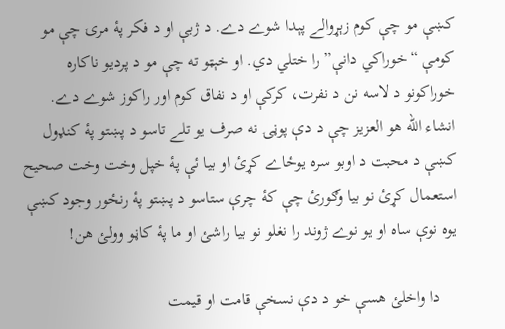کښې مو چې کوم زېړوالے پېدا شوے دے. د ژبې او د فکر پۀ مرۍ چې مو کومې “خوراکي دانې” را ختلي دي. او خېټو ته چې مو د پرديو ناکاره خوراکونو د لاسه نن د نفرت، کرکې او د نفاق کوم اور راکوز شوے دے. انشاء الله هو العزيز چې د دې پوڼۍ نه صرف يو تلے تاسو د پښتو پۀ کنډول کښې د محبت د اوبو سره يوځاے کړئ او بيا ئې پۀ خپل وخت وخت صحيح استعمال کړئ نو بيا وګورئ چې کۀ چرې ستاسو د پښتو پۀ رنځور وجود کښې يوه نوې ساه او يو نوے ژوند را نغلو نو بيا راشئ او ما پۀ کاڼو وولئ هن!

    دا واخلئ هسې خو د دې نسخې قامت او قيمت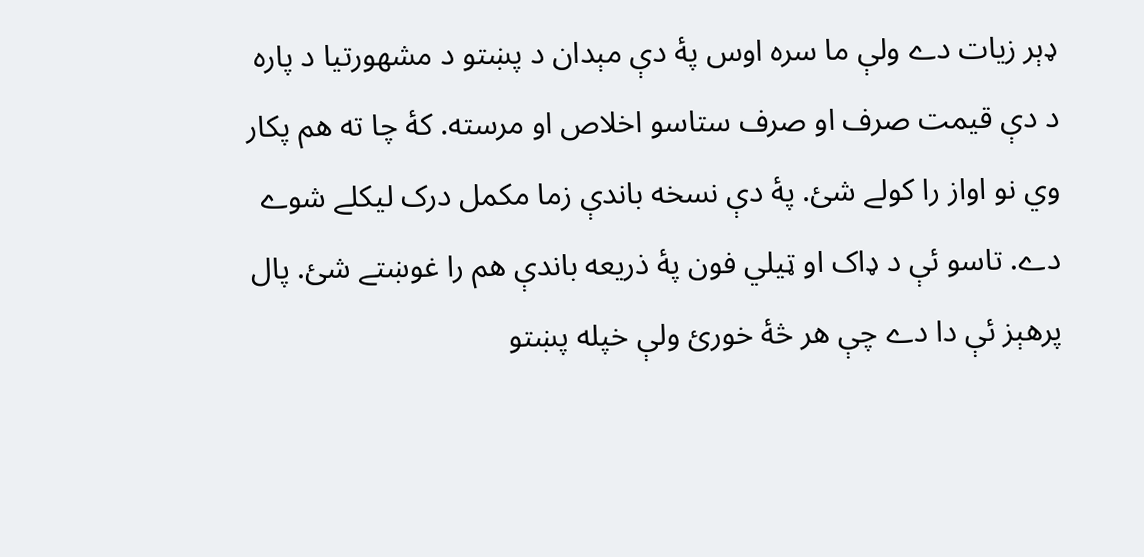ډېر زيات دے ولې ما سره اوس پۀ دې مېدان د پښتو د مشهورتيا د پاره د دې قيمت صرف او صرف ستاسو اخلاص او مرسته. کۀ چا ته هم پکار وي نو اواز را کولے شئ. پۀ دې نسخه باندې زما مکمل درک ليکلے شوے دے. تاسو ئې د ډاک او ټيلي فون پۀ ذريعه باندې هم را غوښتے شئ. پال پرهېز ئې دا دے چې هر څۀ خورئ ولې خپله پښتو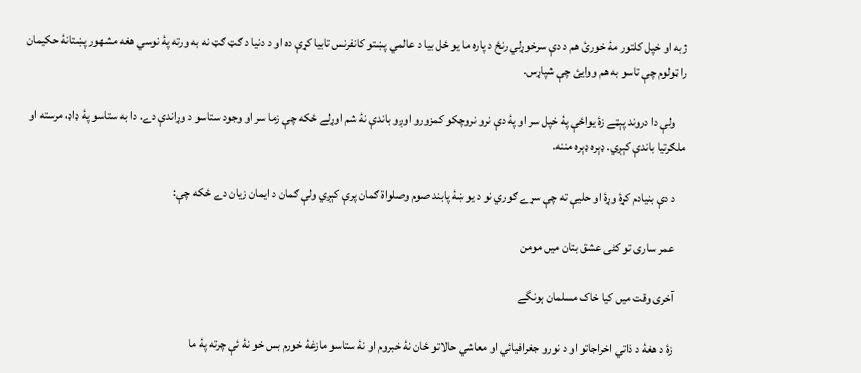ژبه او خپل کلتور مۀ خورئ هم د دې سرخوړلي رنځ د پاره ما يو ځل بيا د عالمي پښتو کانفرنس تابيا کړې ده او د دنيا د ګټ ګټ نه به ورته پۀ نوسي هغه مشهور پښتانۀ حکيمان را ټولوم چې تاسو به هم ووايئ چې شپاړس.

    ولې دا دروند پېټے زۀ يواځې پۀ خپل سر او پۀ دې نرو نروچکو کمزورو اوږو باندې نۀ شم اوړلے ځکه چې زما سر او وجود ستاسو د وړاندې دے. دا به ستاسو پۀ ډاډ، مرسته او ملګرتيا باندې کېږي. ډېره ډېره مننه.

    د دې بنيادم کړۀ وړۀ او حليې ته چې سړے ګوري نو د يو ښۀ پابند صوم وصلواة ګمان پرې کېږي ولې ګمان د ايمان زيان دے ځکه چې:

    عمر ساری تو کٹی عشق بتان میں مومن

    آخری وقت میں کیا خاک مسلمان ہونگے

    زۀ د هغۀ د ذاتي اخراجاتو او د نورو جغرافيائي او معاشي حالاتو ځان نۀ خبروم او نۀ ستاسو مازغۀ خورم بس خو نۀ ئې چرته پۀ ما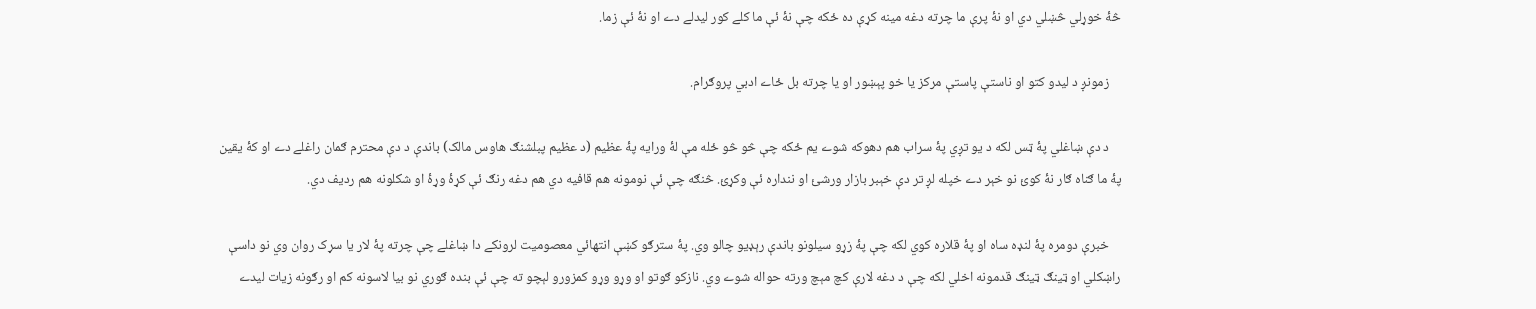څۀ خوړلي څښلي دي او نۀ پرې ما چرته دغه مينه کړې ده ځکه چې نۀ ئې ما کلے کور ليدلے دے او نۀ ئې زما.

    زمونږ د ليدو کتو او ناستې پاستې مرکز يا خو پېښور او يا چرته بل ځاے ادبي پروګرام.

    د دې ښاغلي پۀ ټس لکه د يو تږي پۀ سراب هم دهوکه شوے يم ځکه چې څو څو ځله مې لۀ ورايه پۀ عظيم (د عظيم پبلشنګ هاوس مالک) باندې د دې محترم ګمان راغلے دے او کۀ يقين پۀ ما ګناه ګار نۀ کوئ نو خېر دے خپله لږ تر دې خېبر بازار ورشئ او ننداره ئې وکړئ. څنګه چې ئې نومونه هم قافيه دي هم دغه رنګ ئې کړۀ وړۀ او شکلونه هم رديف دي.

    خبرې دومره پۀ لنډه ساه او پۀ قلاره کوي لکه چې پۀ زړو سيلونو باندې رېډيو چالو وي. پۀ سترګو کښې انتهائي معصوميت لرونکے دا ښاغلے چې چرته پۀ لار يا سړک روان وي نو داسې راښکلي او ټينګ ټينګ قدمونه اخلي لکه چې د دغه لارې کچ مېچ ورته حواله شوے وي. نازکو ګوتو او وړو وړو کمزورو لېچو ته چې ئې بنده ګوري نو بيا لاسونه کم او رګونه زيات ليدے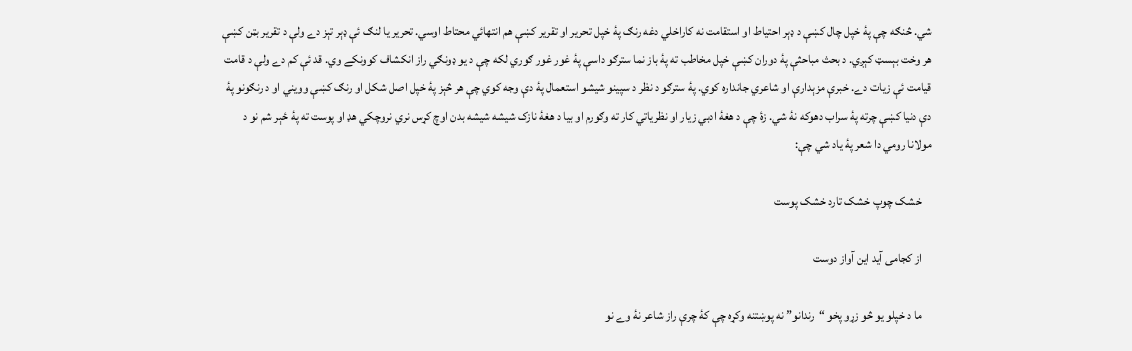شي. څنګه چې پۀ خپل چال کښې د ډېر احتياط او استقامت نه کاراخلي دغه رنګ پۀ خپل تحرير او تقرير کښې هم انتهائي محتاط اوسي. تحرير يا لنګ ئې ډېر تېز دے ولې د تقرير بټن کښې هر وخت بېسټ کېږي. د بحث مباحثې پۀ دوران کښې خپل مخاطب ته پۀ باز نما سترګو داسې پۀ غور غور ګوري لکه چې د يو ډونګي راز انکشاف کوونکے وي. قد ئې کم دے ولې د قامت قيامت ئې زيات دے. خبرې مزېدارې او شاعري جانداره کوي. پۀ سترګو د نظر د سپينو شيشو استعمال پۀ دې وجه کوي چې هر څېز پۀ خپل اصل شکل او رنګ کښې وويني او د رنګونو پۀ دې دنيا کښې چرته پۀ سراب دهوکه نۀ شي. زۀ چې د هغۀ ادبي زيار او نظرياتي کار ته وګورم او بيا د هغۀ نازک شيشه شيشه بدن اوچ کړس نري نروچکي هډ او پوست ته پۀ ځېر شم نو د مولانا رومي دا شعر پۀ ياد شي چې:

    خشک چوپ خشک تارد خشک پوست

    از کجامى آيد اين آواز دوست

    ما د خپلو يو څو زړو پخو “رندانو” نه پوښتنه وکړه چې کۀ چرې راز شاعر نۀ وے نو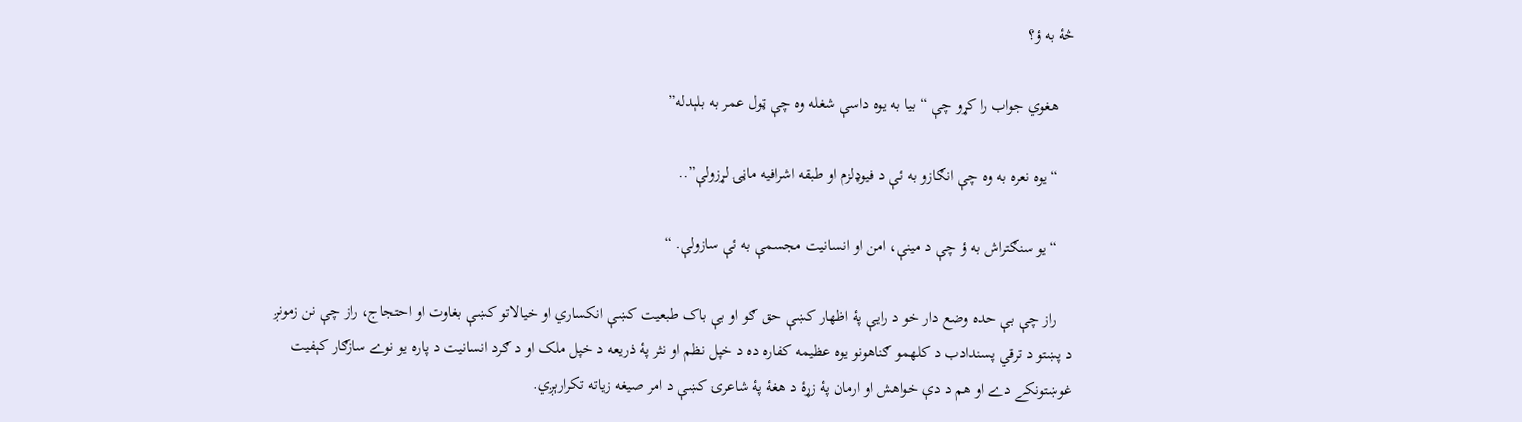څۀ به ؤ؟

    هغوي جواب را کړو چې “بيا به يوه داسې شغله وه چې ټول عمر به بلېدله”

    “يوه نعره به وه چې انګازو به ئې د فيوډلزم او طبقه اشرافيه ماڼۍ لړزولې”..

    “يو سنګتراش به ؤ چې د مينې، امن او انسانيت مجسمې به ئې سازولې. “

    راز چې بې حده وضع دار خو د رايې پۀ اظهار کښې حق ګو او بې باک طبعيت کښې انکساري او خيالاتو کښې بغاوت او احتجاج، راز چې نن زمونږ د پښتو د ترقي پسندادب د کلهمو ګناهونو يوه عظيمه کفاره ده د خپل نظم او نثر پۀ ذريعه د خپل ملک او د ګرد انسانيت د پاره يو نوے سازګار کېفيت غوښتونکے دے او هم د دې خواهش او ارمان پۀ زړۀ د هغۀ پۀ شاعرۍ کښې د امر صيغه زياته تکرارېږي.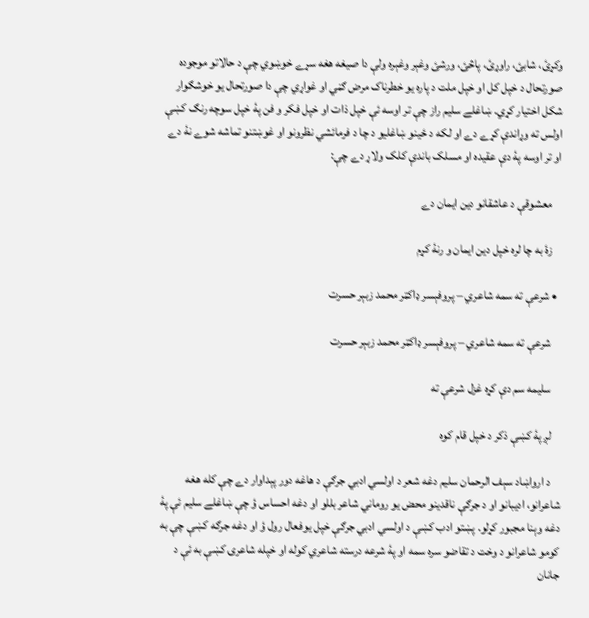وکړئ، شابئ، راوړئ، پاڅئ، ورشئ وغېر وغېره ولې دا صيغه هغه سړے خوښوي چې د حالاتو موجوده صورتحال د خپل کل او خپل ملت د پاره يو خطرناک مرض ګڼي او غواړي چې دا صورتحال يو خوشګوار شکل اختيار کړي. ښاغلے سليم راز چې تر اوسه ئې خپل ذات او خپل فکر و فن پۀ خپل سوچه رنګ کښې اولس ته وړاندې کړے دے او لکه د ځينو ښاغليو د چا د فرمائشي نظرونو او غوښتنو تماشه شوے نۀ دے او تر اوسه پۀ دې عقيده او مسلک باندې کلک ولاړ دے چې:

    معشوقې د عاشقانو دين ايمان دے

    زۀ به چا لره خپل دين ايمان و رنۀ کړم

  • شرعې ته سمه شاعري – پروفېسر ډاکټر محمد زبېر حسرت

    شرعې ته سمه شاعري – پروفېسر ډاکټر محمد زبېر حسرت

    سليمه سم دې کړه غزل شرعې ته

    لږ پۀ کښې ذکر د خپل قام کوه

    د ارواښاد سېف الرحمان سليم دغه شعر د اولسي ادبي جرګې د هاغه دور پېداوار دے چې کله هغه شاعرانو، اديبانو او د جرګې ناقدينو محض يو روماني شاعر بللو او دغه احساس ؤ چې ښاغلے سليم ئې پۀ دغه وېنا مجبور کړلو. پښتو ادب کښې د اولسي ادبي جرګې خپل يوفعال رول ؤ او دغه جرګه کښې چې به کومو شاعرانو د وخت د تقاضو سره سمه او پۀ شرعه درسته شاعري کوله او خپله شاعرۍ کښې به ئې د جانان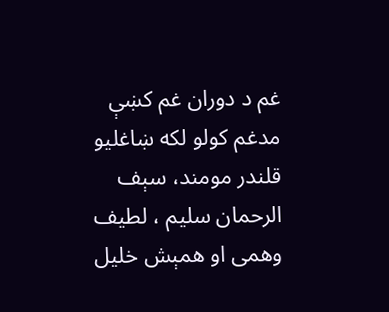غم د دوران غم کښې مدغم کولو لکه ښاغليو قلندر مومند، سېف الرحمان سليم ، لطيف وهمى او همېش خليل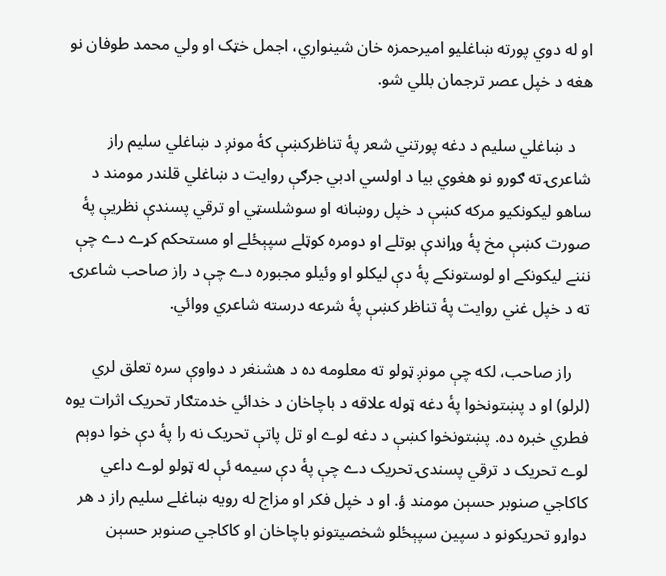او له دوي پورته ښاغليو اميرحمزه خان شينواري، اجمل خټک او ولي محمد طوفان نو هغه د خپل عصر ترجمان بللي شو.

    د ښاغلي سليم د دغه پورتني شعر پۀ تناظرکښې کۀ مونږ د ښاغلي سليم راز شاعرۍ ته ګورو نو هغوي بيا د اولسي ادبي جرګې روايت د ښاغلي قلندر مومند د ساهو ليکونکيو مرکه کښې د خپل روښانه او سوشلسټي او ترقي پسندې نظريې پۀ صورت کښې مخ پۀ وړاندې بوتلے او دومره کوټلے سپېځلے او مستحکم کړے دے چې نننے ليکونکے او لوستونکے پۀ دې ليکلو او وئيلو مجبوره دے چې د راز صاحب شاعرۍ ته د خپل غني روايت پۀ تناظر کښې پۀ شرعه درسته شاعري ووائي.

    راز صاحب، لکه چې مونږ ټولو ته معلومه ده د هشنغر د دواوې سره تعلق لري (لرلو) او د پښتونخوا پۀ دغه ټوله علاقه د باچاخان د خدائي خدمتګار تحريک اثرات يوه فطري خبره ده. پښتونخوا کښې د دغه لوے او تل پاتې تحريک نه را پۀ دې خوا دوېم لوے تحريک د ترقي پسندۍ تحريک دے چې پۀ دې سيمه ئې له ټولو لوے داعي کاکاجي صنوبر حسېن مومند ؤ. او د خپل فکر او مزاج له رويه ښاغلے سليم راز د هر دواړو تحريکونو د سپين سپېځلو شخصيتونو باچاخان او کاکاجي صنوبر حسېن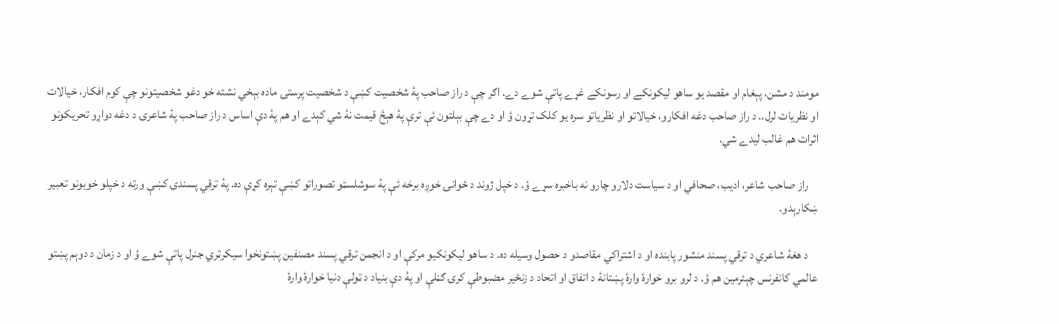مومند د مشن، پېغام او مقصد يو ساهو ليکونکے او رسونکے غړے پاتې شوے دے. اګر چې د راز صاحب پۀ شخصيت کښې د شخصيت پرستۍ ماده بېخي نشته خو دغو شخصيتونو چې کوم افکار، خيالات او نظريات لرل.. د راز صاحب دغه افکارو، خيالاتو او نظرياتو سره يو کلک تړون ؤ او دے چې بېلتون ئې ترې پۀ هېڅ قيمت نۀ شي کېدے او هم پۀ دې اساس د راز صاحب پۀ شاعرۍ د دغه دواړو تحريکونو اثرات هم غالب ليدے شي.

    راز صاحب شاعر، اديب، صحافي او د سياست دلارو چارو نه باخبره سړے ؤ. د خپل ژوند د ځوانۍ خوږه برخه ئې پۀ سوشلسټو تصوراتو کښې تېره کړې ده. پۀ ترقي پسندۍ کښې ورته د خپلو خوبونو تعبير ښکارېدو.

    د هغۀ شاعري د ترقي پسند منشور پابنده او د اشتراکي مقاصدو د حصول وسيله ده. د ساهو ليکونکيو مرکې او د انجمن ترقي پسند مصنفين پښتونخوا سيکرټري جنرل پاتې شوے ؤ او د زمان د دوېم پښتو عالمي کانفرنس چېئرمين هم ؤ. د لرو برو خوارۀ وارۀ پښتانۀ د اتفاق او اتحاد د زنځير مضبوطې کرۍ ګڼلې او پۀ دې بنياد د ټولې دنيا خوارۀ وارۀ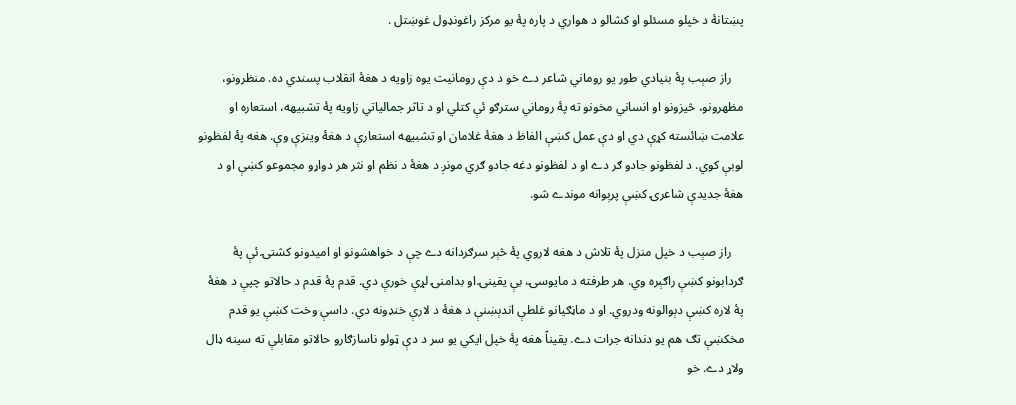پښتانۀ د خپلو مسئلو او کشالو د هواري د پاره پۀ يو مرکز راغونډول غوښتل .

    راز صېب پۀ بنيادي طور يو روماني شاعر دے خو د دې رومانيت يوه زاويه د هغۀ انقلاب پسندي ده. منظرونو، مظهرونو، څيزونو او انساني مخونو ته پۀ روماني سترګو ئې کتلي او د تاثر جمالياتي زاويه پۀ تشبيهه، استعاره او علامت ښائسته کړې دي او دې عمل کښې الفاظ د هغۀ غلامان او تشبيهه استعارې د هغۀ وينزې وې. هغه پۀ لفظونو لوبې کوي. د لفظونو جادو ګر دے او د لفظونو دغه جادو ګري مونږ د هغۀ د نظم او نثر هر دواړو مجموعو کښې او د هغۀ جديدې شاعرۍ کښې پرېوانه موندے شو.

    راز صېب د خپل منزل پۀ تلاش د هغه لاروي پۀ څېر سرګردانه دے چې د خواهشونو او اميدونو کشتۍ ئې پۀ ګردابونو کښې راګېره وي. هر طرفته د مايوسۍ، بې يقينۍ او بدامنۍ لړې خورې دي. قدم پۀ قدم د حالاتو چپې د هغۀ پۀ لاره کښې دېوالونه ودروي. او د ماڼګيانو غلطې اندېښنې د هغۀ د لارې خنډونه دي. داسې وخت کښې يو قدم مخکښې تګ هم يو دندانه جرات دے. يقيناً هغه پۀ خپل ايکي يو سر د دې ټولو ناسازګارو حالاتو مقابلې ته سينه ډال ولاړ دے. خو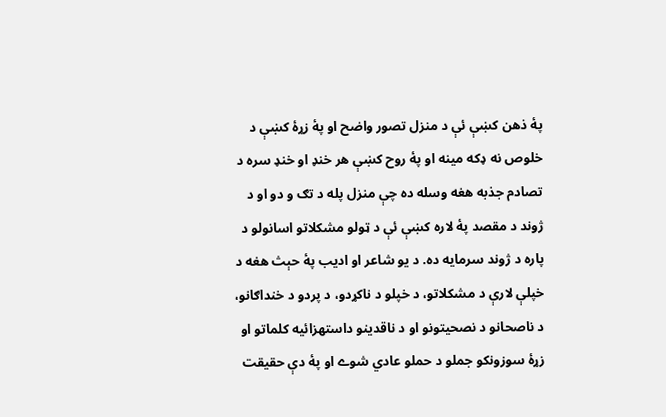پۀ ذهن کښې ئې د منزل تصور واضح او پۀ زړۀ کښې د خلوص نه ډکه مينه او پۀ روح کښې هر خنډ او خنډ سره د تصادم جذبه هغه وسله ده چې منزل پله د تګ و دو او د ژوند د مقصد پۀ لاره کښې ئې د ټولو مشکلاتو اسانولو د پاره د ژوند سرمايه ده. د يو شاعر او اديب پۀ حېث هغه د خپلې لارې د مشکلاتو، د خپلو د ناکړدو، د پردو د خنداګانو، د ناصحانو د نصحيتونو او د ناقدينو داستهزائيه کلماتو او زړۀ سوزونکو جملو د حملو عادي شوے او پۀ دې حقيقت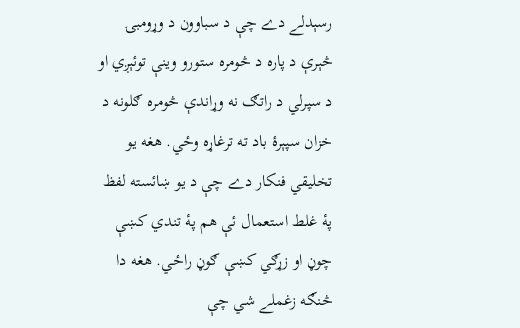رسېدلے دے چې د سباوون د وړومبۍ څېرې د پاره د څومره ستورو وينې توئېږي او د سپرلي د راتګ نه وړاندې څومره ګلونه د خزان سپېرۀ باد ته ترغاړه وځي. هغه يو تخليقي فنکار دے چې د يو ښائسته لفظ پۀ غلط استعمال ئې هم پۀ تندي کښې چوڼ او زړګي کښې ګوڼ راځي. هغه دا څنګه زغملے شي چې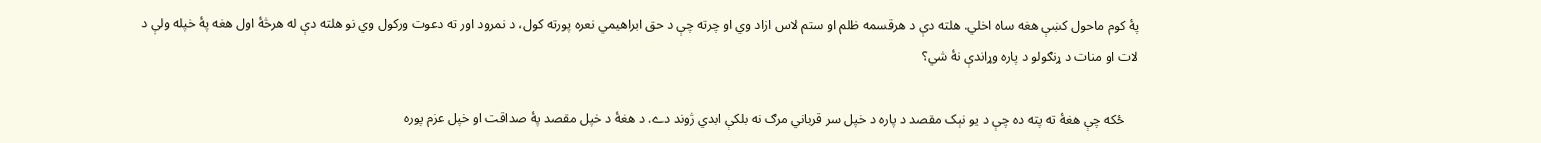پۀ کوم ماحول کښې هغه ساه اخلي. هلته دې د هرقسمه ظلم او ستم لاس ازاد وي او چرته چې د حق ابراهيمي نعره پورته کول، د نمرود اور ته دعوت ورکول وي نو هلته دې له هرڅۀ اول هغه پۀ خپله ولې د لات او منات د ړنګولو د پاره وړاندې نۀ شي؟

    ځکه چې هغۀ ته پته ده چې د يو نېک مقصد د پاره د خپل سر قرباني مرګ نه بلکې ابدي ژوند دے. د هغۀ د خپل مقصد پۀ صداقت او خپل عزم پوره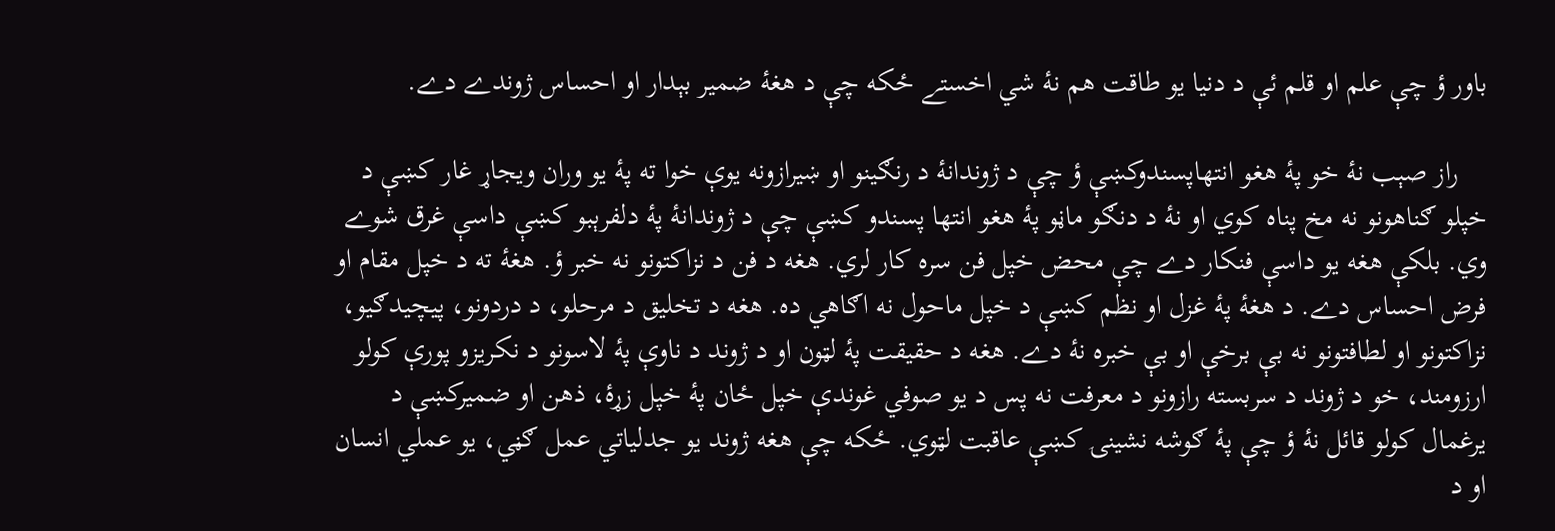باور ؤ چې علم او قلم ئې د دنيا يو طاقت هم نۀ شي اخستے ځکه چې د هغۀ ضمير بېدار او احساس ژوندے دے.

    راز صېب نۀ خو پۀ هغو انتهاپسندوکښې ؤ چې د ژوندانۀ د رنګينو او ښيرازونه يوې خوا ته پۀ يو وران ويجاړ غار کښې د خپلو ګناهونو نه مخ پناه کوي او نۀ د دنګو ماڼو پۀ هغو انتها پسندو کښې چې د ژوندانۀ پۀ دلفرېبو کښې داسې غرق شوے وي. بلکې هغه يو داسې فنکار دے چې محض خپل فن سره کار لري. هغه د فن د نزاکتونو نه خبر ؤ. هغۀ ته د خپل مقام او فرض احساس دے. د هغۀ پۀ غزل او نظم کښې د خپل ماحول نه اګاهي ده. هغه د تخليق د مرحلو، د دردونو، پيچيدګيو، نزاکتونو او لطافتونو نه بې برخې او بې خبره نۀ دے. هغه د حقيقت پۀ لټون او د ژوند د ناوې پۀ لاسونو د نکريزو پورې کولو ارزومند، خو د ژوند د سربسته رازونو د معرفت نه پس د يو صوفي غوندې خپل ځان پۀ خپل زړۀ، ذهن او ضميرکښې د يرغمال کولو قائل نۀ ؤ چې پۀ ګوشه نشينۍ کښې عاقبت لټوي. ځکه چې هغه ژوند يو جدلياتي عمل ګڼي، يو عملي انسان او د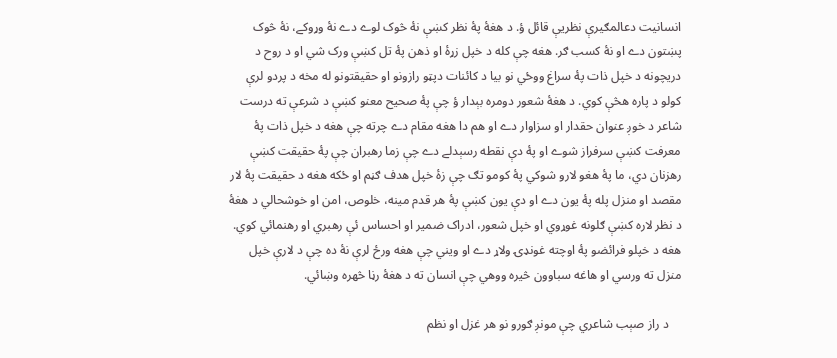انسانيت دعالمګيرې نظريې قائل ؤ. د هغۀ پۀ نظر کښې نۀ څوک لوے دے نۀ وړوکے، نۀ څوک پښتون دے او نۀ کسب ګر. هغه چې کله د خپل زړۀ او ذهن پۀ تل کښې ورک شي او د روح د دريچونه د خپل ذات پۀ سراغ ووځي نو بيا د کائنات دپټو رازونو او حقيقتونو له مخه د پردو لرې کولو د پاره هڅې کوي. د هغۀ شعور دومره بېدار ؤ چې پۀ صحيح معنو کښې د شرعې ته درست شاعر د خوږ عنوان حقدار او سزاوار دے او هم دا هغه مقام دے چرته چې هغه د خپل ذات پۀ معرفت کښې سرفراز شوے او پۀ دې نقطه رسېدلے دے چې زما رهبران چې پۀ حقيقت کښې رهزنان دي، ما پۀ هغو لارو شوکي پۀ کومو تګ چې زۀ خپل هدف ګڼم او ځکه هغه د حقيقت پۀ لار مقصد او منزل پله پۀ يون دے او دې يون کښې پۀ هر قدم مينه، خلوص، امن او خوشحالي د هغۀ د نظر لاره کښې ګلونه غوړوي او خپل شعور، ادراک ضمير او احساس ئې رهبري او رهنمائي کوي. هغه د خپلو فرائضو پۀ اوچته غونډۍ ولاړ دے او ويني چې هغه ورځ لرې نۀ ده چې د لارې خپل منزل ته ورسي او هاغه سباوون څيره ووهي چې انسان ته د هغۀ رڼا څهره وښائي.

    د راز صېب شاعري چې مونږ ګورو نو هر غزل او نظم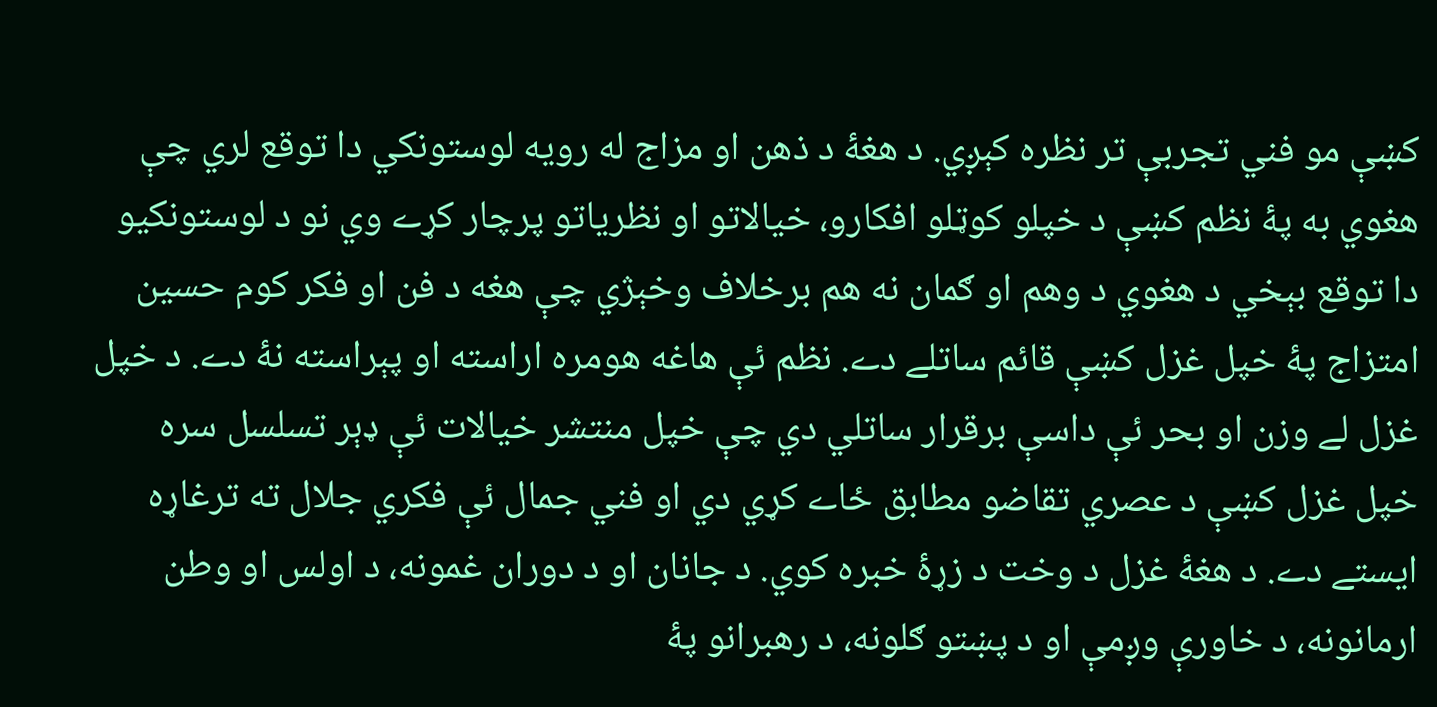کښې مو فني تجربې تر نظره کېږي. د هغۀ د ذهن او مزاج له رويه لوستونکي دا توقع لري چې هغوي به پۀ نظم کښې د خپلو کوټلو افکارو، خيالاتو او نظرياتو پرچار کړے وي نو د لوستونکيو دا توقع بېخي د هغوي د وهم او ګمان نه هم برخلاف وخېژي چې هغه د فن او فکر کوم حسين امتزاج پۀ خپل غزل کښې قائم ساتلے دے. نظم ئې هاغه هومره اراسته او پېراسته نۀ دے. د خپل غزل لے وزن او بحر ئې داسې برقرار ساتلي دي چې خپل منتشر خيالات ئې ډېر تسلسل سره خپل غزل کښې د عصري تقاضو مطابق ځاے کړي دي او فني جمال ئې فکري جلال ته ترغاړه ايستے دے. د هغۀ غزل د وخت د زړۀ خبره کوي. د جانان او د دوران غمونه، د اولس او وطن ارمانونه، د خاورې وږمې او د پښتو ګلونه، د رهبرانو پۀ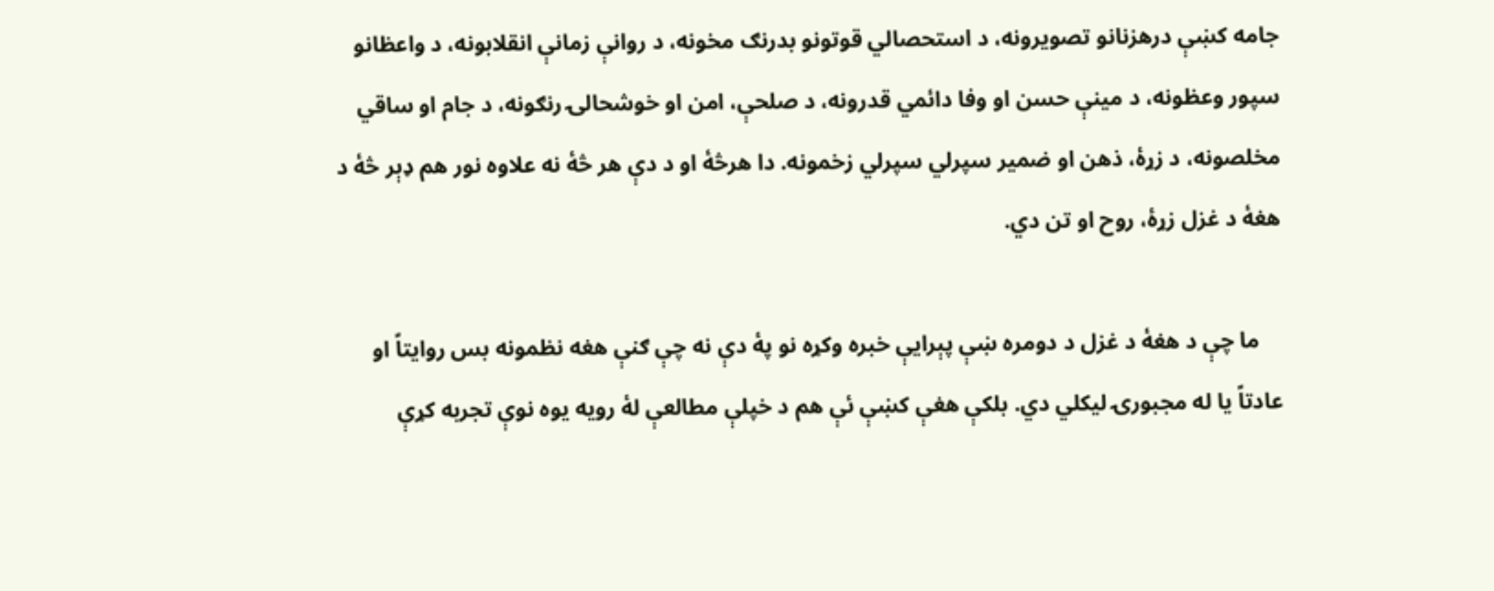جامه کښې درهزنانو تصويرونه، د استحصالي قوتونو بدرنګ مخونه، د روانې زمانې انقلابونه، د واعظانو سپور وعظونه، د مينې حسن او وفا دائمي قدرونه، د صلحې، امن او خوشحالۍ رنګونه، د جام او ساقي مخلصونه، د زړۀ، ذهن او ضمير سپرلي سپرلي زخمونه. دا هرڅۀ او د دې هر څۀ نه علاوه نور هم ډېر څۀ د هغۀ د غزل زړۀ، روح او تن دي.

    ما چې د هغۀ د غزل د دومره ښې پېرايې خبره وکړه نو پۀ دې نه چې ګنې هغه نظمونه بس روايتاً او عادتاً يا له مجبورۍ ليکلي دي. بلکې هغې کښې ئې هم د خپلې مطالعې لۀ رويه يوه نوې تجربه کړې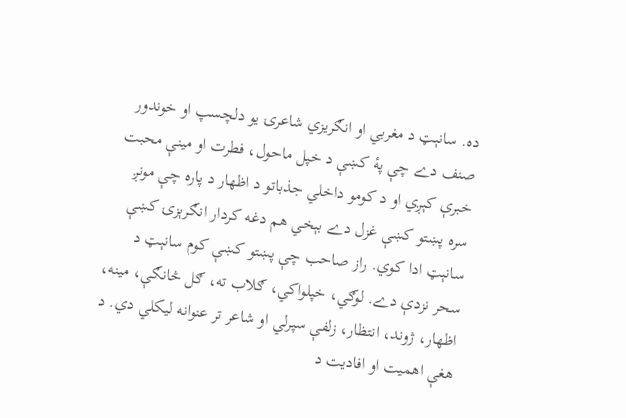ده. سانېټ د مغربي او انګريزي شاعرۍ يو دلچسپ او خوندور صنف دے چې پۀ کښې د خپل ماحول، فطرت او مينې محبت خبرې کېږي او د کومو داخلي جذباتو د اظهار د پاره چې مونږ سره پښتو کښې غزل دے بېخي هم دغه کردار انګرېزۍ کښې سانېټ ادا کوي. راز صاحب چې پښتو کښې کوم سانېټ د سحر نزدې دے. لوګي، خپلواکي، ګلاب ته، ګل څانګې، مينه، اظهار، ژوند، انتظار، زلفې سپرلي او شاعر تر عنوانه ليکلي دي. د هغې اهميت او افاديت د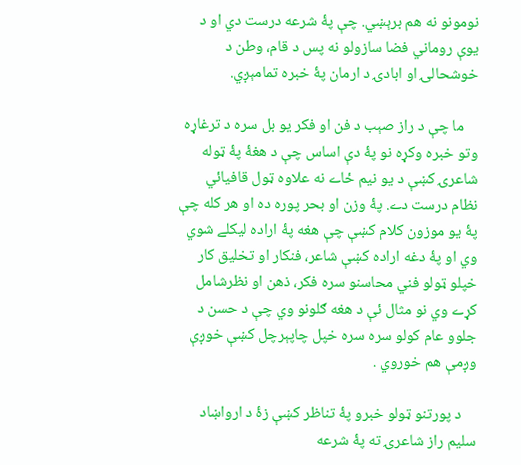نومونو نه هم برېښي. چې پۀ شرعه درست دي او د يوې روماني فضا سازولو نه پس د قام، وطن د خوشحالۍ او ابادۍ د ارمان پۀ خبره تمامېږي.

    ما چې د راز صېب د فن او فکر يو بل سره د ترغاړه وتو خبره وکړه نو پۀ دې اساس چې د هغۀ پۀ ټوله شاعرۍ کښې د يو نيم ځاے نه علاوه ټول قافيائي نظام درست دے. پۀ وزن او بحر پوره ده او هر کله چې پۀ يو موزون کلام کښې چې هغه پۀ اراده ليکلے شوي وي او پۀ دغه اراده کښې شاعر، فنکار او تخليق کار خپلو ټولو فني محاسنو سره فکر، ذهن او نظرشامل کړے وي نو مثال ئې د هغه ګلونو وي چې د حسن د جلوو عام کولو سره سره خپل چاپېرچل کښې خوږې وږمې هم خوروي .

    د پورتنو ټولو خبرو پۀ تناظر کښې زۀ د ارواښاد سليم راز شاعرۍ ته پۀ شرعه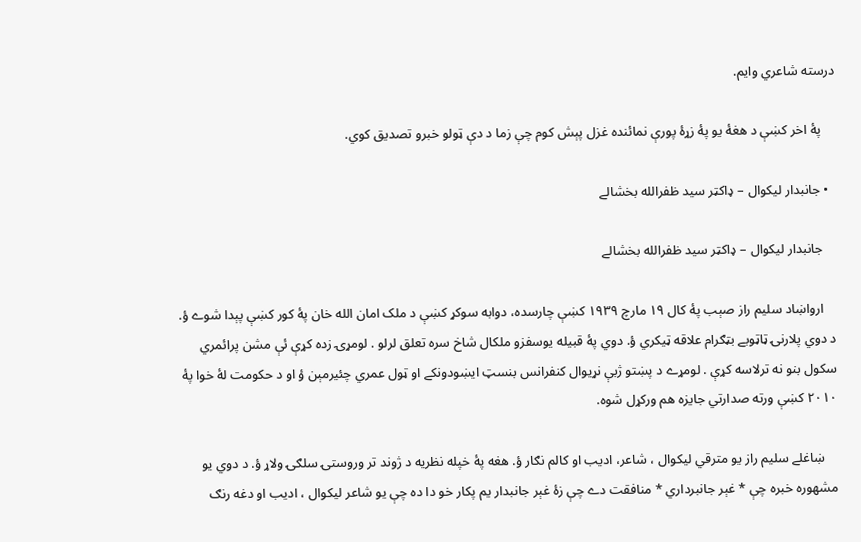درسته شاعري وايم.

    پۀ اخر کښې د هغۀ يو پۀ زړۀ پورې نمائنده غزل پېش کوم چې زما د دې ټولو خبرو تصديق کوي.

  • جانبدار ليکوال – ډاکټر سيد ظفرالله بخشالے

    جانبدار ليکوال – ډاکټر سيد ظفرالله بخشالے

    ارواښاد سليم راز صېب پۀ کال ۱۹ مارچ ۱۹۳۹ کښې چارسده، دوابه سوکړ کښې د ملک امان الله خان پۀ کور کښې پېدا شوے ؤ. د دوي پلارنۍ ټاټوبے بټګرام علاقه ټيکري ؤ. دوي پۀ قبيله يوسفزو ملکال شاخ سره تعلق لرلو . لومړۍ زده کړې ئې مشن پرائمري سکول بنو نه ترلاسه کړې . لومړے د پښتو ژبې نړیوال کنفرانس بنسټ ایښودونکے او ټول عمري چئيرمېن ؤ او د حکومت لۀ خوا پۀ ۲۰۱۰ کښې ورته صدارتي جایزه هم ورکړل شوه.

    ښاغلے سليم راز يو مترقي ليکوال ، شاعر، اديب او کالم نګار ؤ. هغه پۀ خپله نظريه د ژوند تر وروستۍ سلګۍ ولاړ ؤ. د دوي يو مشهوره خبره چې * غېر جانبرداري * منافقت دے چې زۀ غېر جانبدار يم پکار خو دا ده چې يو شاعر ليکوال ، اديب او دغه رنګ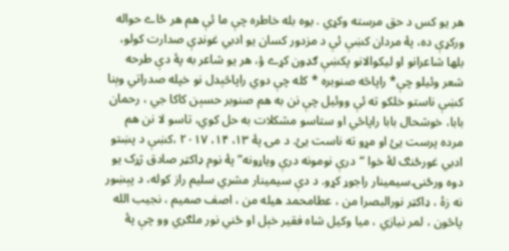هر يو کس د حق مرسته وکړي . يوه بله خاطره چې ما ئې هم هر ځاے حواله ورکړې ده، پۀ مردان کښې ئې د مزدور کسان يو ادبي غونډې صدارت کولو، بلها شاعرانو او ليکوالانو پکښې ګډون کړے ؤ، هر يو شاعر به پۀ دې طرحه شعر وئيلو چې* راپاڅه صنوبره * کله چې دوي راپاڅېدل نو خپله صدراتي وېنا کښې ناستو خلکو ته ئې ووئيل چې نن به هم صنوبر حسېن کاکا جي ، رحمان بابا، خوشحال بابا راپاڅي او ستاسو مشکلات به حل کوي، تاسو لا نن هم مرده پرست يئ او مړو ته ناست يئ. د مۍ پۀ ۱۳، ۱۴، ۲۰۱۷ ،کښې د پښتو ادبي غورځنګ لۀ خوا “درې نومونه درې وياړونه” پۀ نوم ډاکټر صادق ژړک يو دوه ورځنۍ سيمينار راجوړ کړو. د دې سيمينار مشري سليم راز کوله، د پېښور نه زۀ ، ډاکټر نورالبصرا من ، عطامحمد هيله من ، اصف صميم ، نجيب الله پاڅون ، لمر نيازي ، ميا وکيل شاه فقير خېل او ځني نور ملګري وو چې پۀ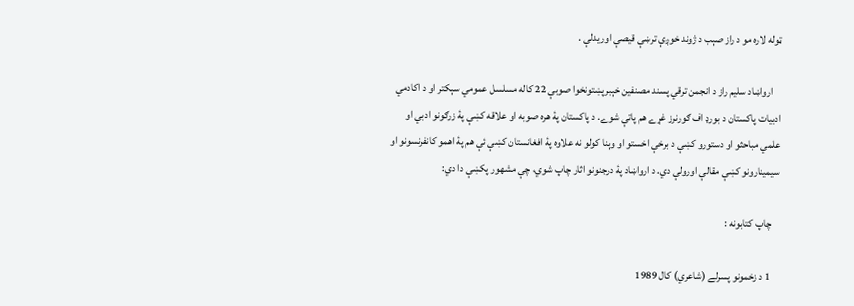ټوله لاره مو د راز صېب د ژوند خوږې ترښې قيصې اوريدلې .

    ارواښاد سليم راز د انجمن ترقي پسند مصنفين خېبرپښتونخوا صوبې 22 کاله مسلسل عمومي سېکتر او د اکادمي ادبيات پاکستان د بورډ اف ګورنرز غړے هم پاتې شوے. د پاکستان پۀ هره صوبه او علاقه کښې پۀ زرګونو ادبي او علمي مباحثو او دستورو کښې د برخې اخستو او وېنا کولو نه علاوه پۀ افغانستان کښې ئې هم پۀ اهمو کانفرنسونو او سيمينارونو کښې مقالې اورولې دي. د ارواښاد پۀ درجنونو اثار چاپ شوي، چې مشهور پکښې دا دي:

    چاپ کتابونه :

    1 د زخمونو پسرلے (شاعري) کال 1989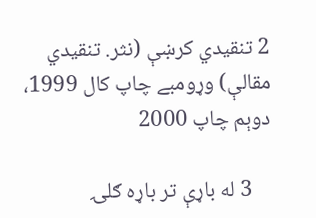2 تنقيدي کرښې (نثر. تنقيدي مقالې) وړومبے چاپ کال 1999، دوېم چاپ 2000

    3 له باړې تر باړه ګلۍ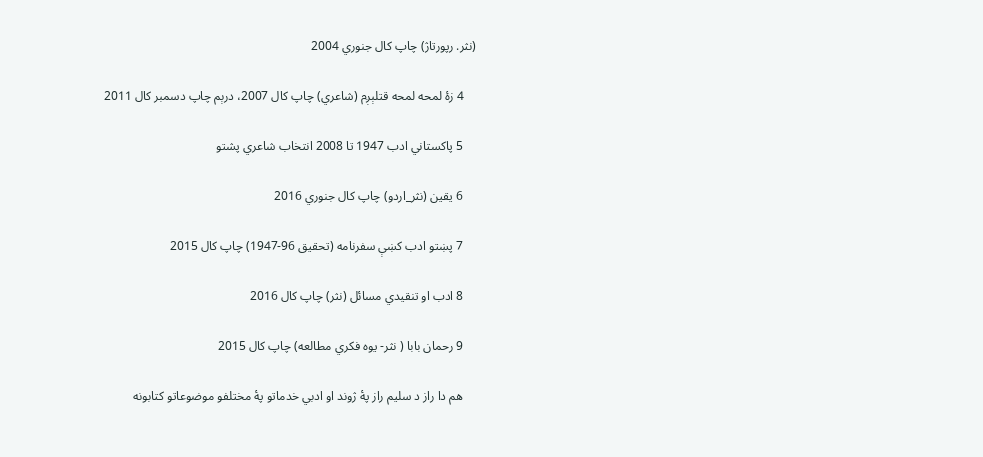(نثر. رپورتاژ) چاپ کال جنوري 2004

    4 زۀ لمحه لمحه قتلېږم (شاعري) چاپ کال 2007، درېم چاپ دسمبر کال 2011

    5 پاکستاني ادب 1947 تا 2008 انتخاب شاعري پشتو

    6 يقين (نثر_اردو) چاپ کال جنوري 2016

    7 پښتو ادب کښې سفرنامه (تحقيق 96-1947) چاپ کال 2015

    8 ادب او تنقيدي مسائل (نثر) چاپ کال 2016

    9 رحمان بابا ( نثر- يوه فکري مطالعه) چاپ کال 2015

    هم دا راز د سليم راز پۀ ژوند او ادبي خدماتو پۀ مختلفو موضوعاتو کتابونه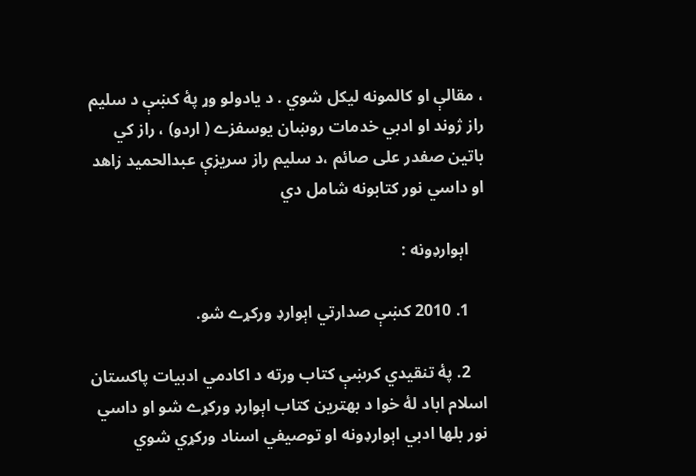، مقالې او کالمونه ليکل شوي . د يادولو وړ پۀ کښې د سليم راز ژوند او ادبي خدمات روښان يوسفزے ( اردو) ، راز کي باتين صفدر علی صائم ،د سلیم راز سریزې عبدالحمید زاهد او داسي نور کتابونه شامل دي

    اېوارډونه :

    1. 2010 کښې صدارتي اېوارډ ورکړے شو.

    2. پۀ تنقيدي کرښې کتاب ورته د اکادمي ادبيات پاکستان اسلام اباد لۀ خوا د بهترين کتاب اېوارډ ورکړے شو او داسي نور بلها ادبي اېوارډونه او توصيفي اسناد ورکړي شوي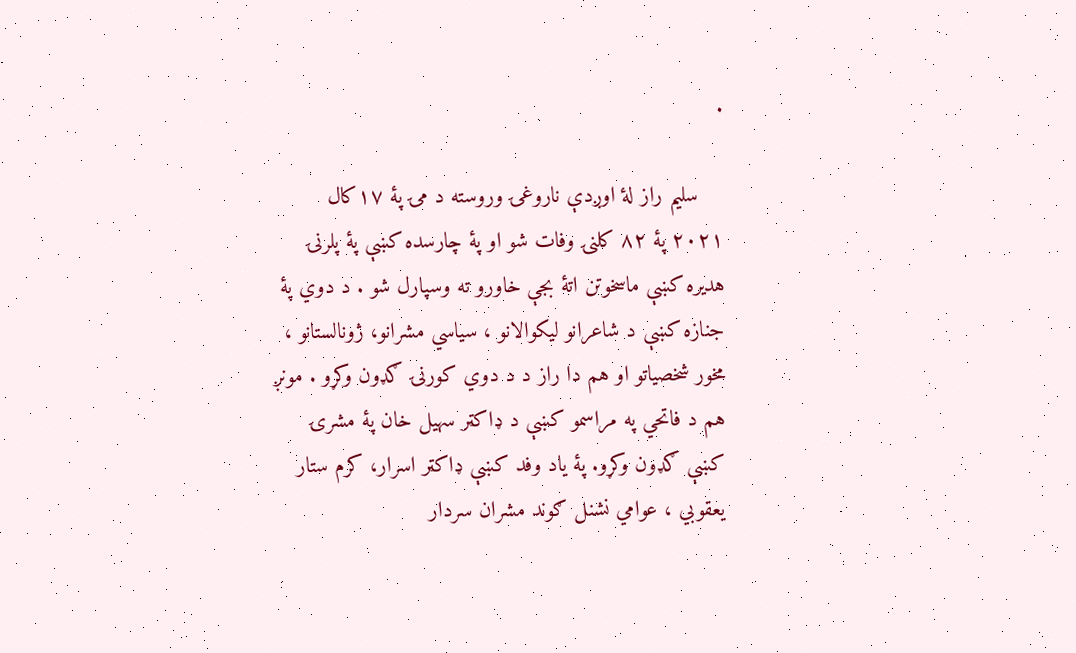.

    سلیم راز لۀ اوږدې ناروغۍ وروسته د مۍ پۀ ۱۷کال ۲۰۲۱ پۀ ۸۲ کلنۍ وفات شو او پۀ چارسده کښې پۀ پلرنۍ هدیره کښې ماسخوتن اتۀ بجې خاورو ته وسپارل شو . د دوي پۀ جنازه کښې د شاعرانو ليکوالانو ، سياسي مشرانو، ژونالستانو ، مخور شخصياتو او هم دا راز د د دوي کورنۍ ګډون وکړو . مونږ هم د فاتحي په مراسمو کښې د ډاکټر سهيل خان پۀ مشرۍ کښې ګډون وکړو. پۀ ياد وفد کښې ډاکټر اسرار، کرم ستار يعقوبي ، عوامي نشنل ګوند مشران سردار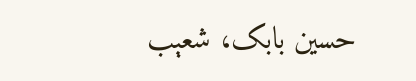حسين بابک، شعېب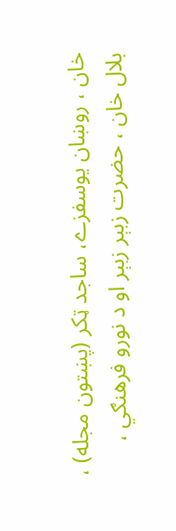خان ، روښان يوسفزے، ساجد ټکر (پښتون مجله) ، بلال خان ، حضرت زبېر زبېر او د نورو فرهنګي ،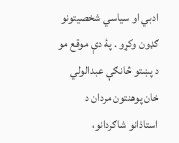ادبي او سياسي شخصيتونو ګډون وکړو . پۀ دې موقع مو د پښتو څانګې عبدالولي خان پوهنتون مردان د استاذانو شاګردانو،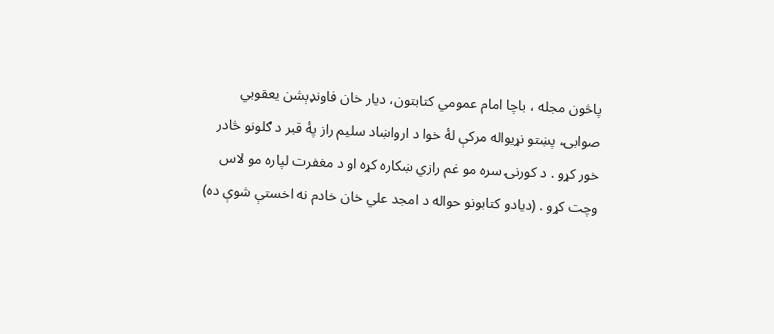پاڅون مجله ، باچا امام عمومي کتابتون، ديار خان فاونډېشن يعقوبي صوابۍ، پښتو نړیواله مرکې لۀ خوا د ارواښاد سليم راز پۀ قبر د ګلونو څادر خور کړو . د کورنۍ سره مو غم رازي ښکاره کړه او د مغفرت لپاره مو لاس وچت کړو . (ديادو کتابونو حواله د امجد علي خان خادم نه اخستې شوې ده)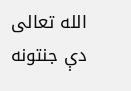الله تعالی دې جنتونه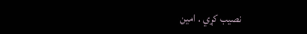نصیب کړي . امین